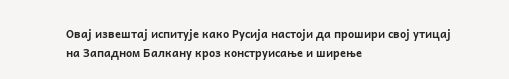Овај извештај испитује како Русија настоји да прошири свој утицај на Западном Балкану кроз конструисање и ширење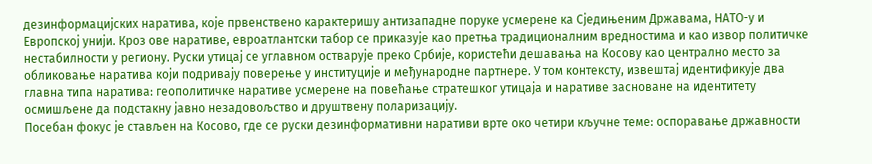дезинформацијских наратива, које првенствено карактеришу антизападне поруке усмерене ка Сједињеним Државама, НАТО-у и Европској унији. Кроз ове наративе, евроатлантски табор се приказује као претња традиционалним вредностима и као извор политичке нестабилности у региону. Руски утицај се углавном остварује преко Србије, користећи дешавања на Косову као централно место за обликовање наратива који подривају поверење у институције и међународне партнере. У том контексту, извештај идентификује два главна типа наратива: геополитичке наративе усмерене на повећање стратешког утицаја и наративе засноване на идентитету осмишљене да подстакну јавно незадовољство и друштвену поларизацију.
Посебан фокус је стављен на Косово, где се руски дезинформативни наративи врте око четири кључне теме: оспоравање државности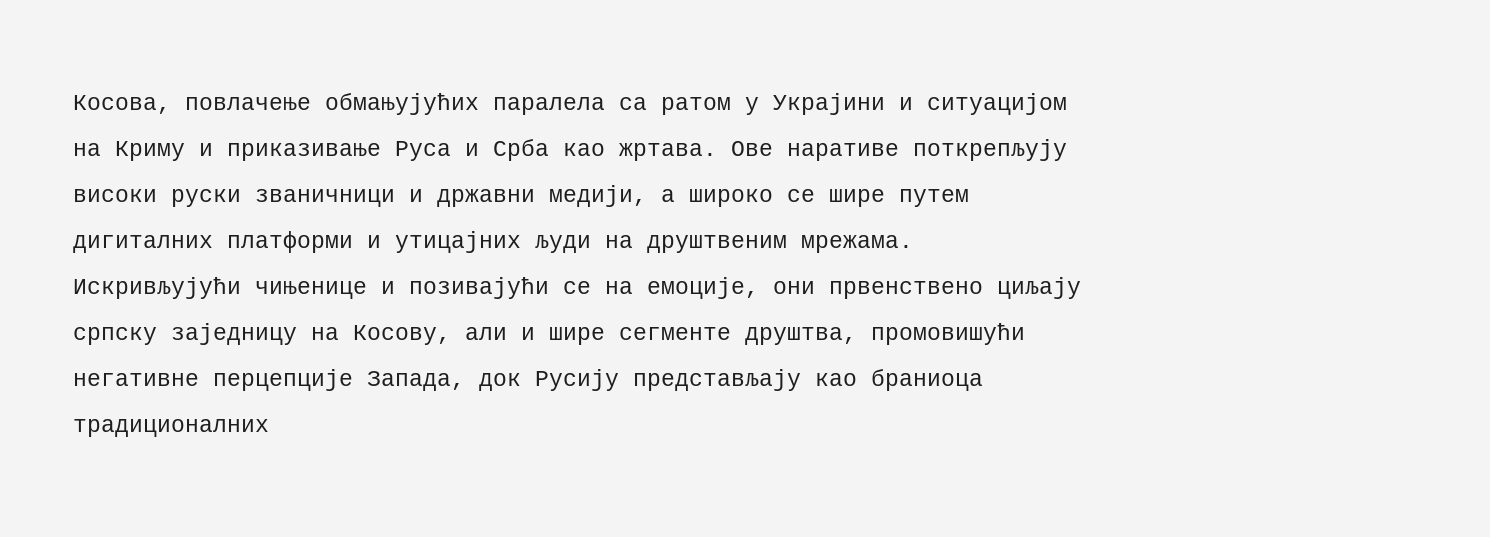Косова, повлачење обмањујућих паралела са ратом у Украјини и ситуацијом на Криму и приказивање Руса и Срба као жртава. Ове наративе поткрепљују високи руски званичници и државни медији, а широко се шире путем дигиталних платформи и утицајних људи на друштвеним мрежама. Искривљујући чињенице и позивајући се на емоције, они првенствено циљају српску заједницу на Косову, али и шире сегменте друштва, промовишући негативне перцепције Запада, док Русију представљају као браниоца традиционалних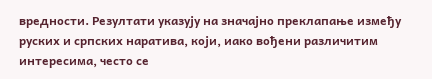вредности. Резултати указују на значајно преклапање између руских и српских наратива, који, иако вођени различитим интересима, често се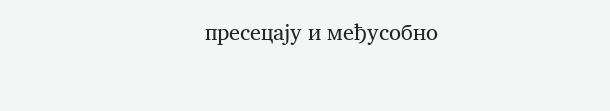пресецају и међусобно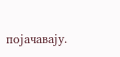појачавају.